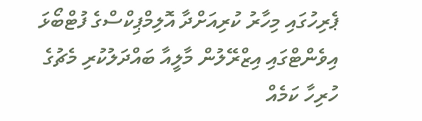ޕެރިހުގައި މިހާރު ކުރިއަށްދާ އޮލިމްޕިކްސްގެ ފުޓްބޯޅަ އިވެންޓްގައި އިޒްރޭލުން މާލީއާ ބައްދަލުކުރި މެޗުގެ ހުރިހާ ކަމެއް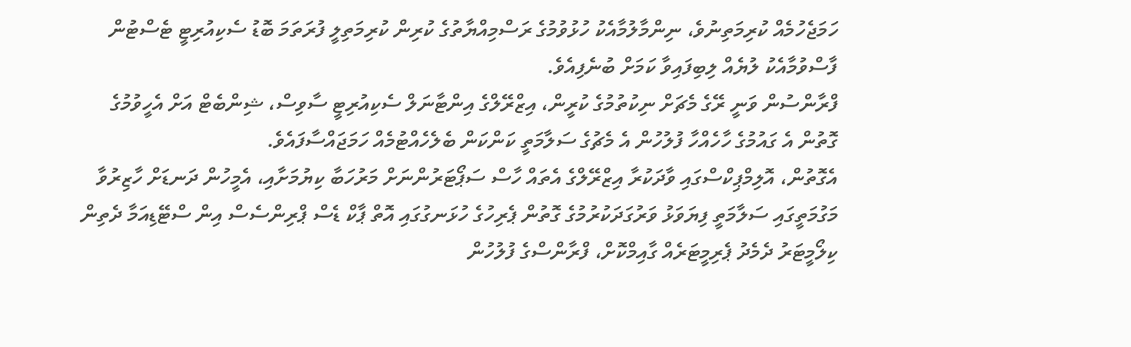ހަމަޖެހުމެއް ކުރިމަތިނުވެ، ނިންމާލުމާއެކު ހުޅުވުމުގެ ރަސްމިއްޔާތުގެ ކުރިން ކުރިމަތިލީ ފުރަތަމަ ބޮޑު ސެކިއުރިޓީ ޓެސްޓުން ފާސްވުމާއެކު ލުޔެއް ލިބިފައިވާ ކަމަށް ބުނެފިއެވެ.
ފްރާންސުން ވަނީ ރޭގެ މެޗަށް ނިކުތުމުގެ ކުރީން، އިޒްރޭލްގެ އިންޓާނަލް ސެކިއުރިޓީ ސާވިސް، ޝިންބެޓް އަށް އެހީވުމުގެ ގޮތުން އެ ގައުމުގެ ހާހެއްހާ ފުލުހުން އެ މެޗުގެ ސަލާމަތީ ކަންކަން ބެލެހެއްޓުމެއް ހަމަޖައްސާފައެވެ.
އެގޮތުން، އޮލިމްޕިކްސްގައި ވާދަކުރާ އިޒްރޭލްގެ އެތައް ހާސް ސަޕޯޓަރުންނަށް މަރުހަބާ ކިޔުމަށާއި، އެމީހުން ދަނޑަށް ހާޒިރުވާ މަގުމަތީގައި ސަލާމަތީ ފިޔަވަޅު ވަރުގަދަކުރުމުގެ ގޮތުން ޕެރިހުގެ ހުޅަނގުގައި އޮތް ޕާކް ޑެސް ޕްރިންސެސް އިން ސްޓޭޑިއަމާ ދެތިން ކިލޯމީޓަރު ދެމެދު ޕެރިމީޓަރެއް ގާއިމްކޮށް، ފްރާންސްގެ ފުލުހުން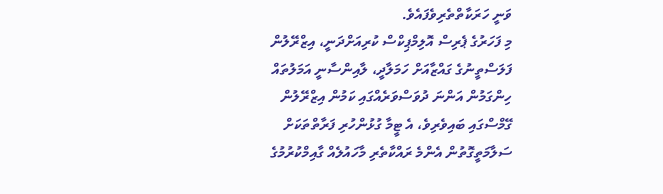ވަނީ ހަރަކާތްތެރިވެފައެވެ.
މި ފަހަރުގެ ޕެރިސް އޮލިމްޕިކްސް ކުރިއަށްދަނީ، އިޒްރޭލުން ފަލަސްތީނުގެ ގައްޒާއަށް ހަމަލާދީ، ލާއިންސާނީ އަމަލުތައް ހިންގަމުން އަންނަ ދުވަސްވަރެއްގައި ކަމުން އިޒްރޭލުން ގޭމްސްގައި ބައިވެރިވެ، އެ ޓީމާ ގުޅުންހުރި ފަރާތްތަކަށް ސަލާމަތީގޮތުން އެންމެ ރައްކާތެރި މާހައުލެއް ގާއިމްކުރުމުގެ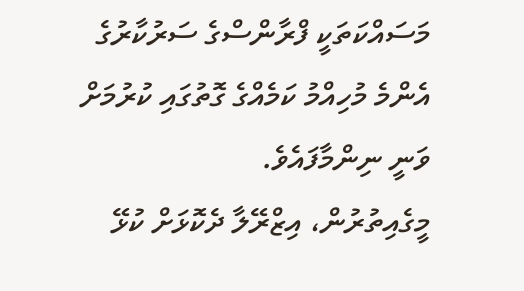މަސައްކަތަކީ ފްރާންސްގެ ސަރުކާރުގެ އެންމެ މުހިއްމު ކަމެއްގެ ގޮތުގައި ކުރުމަށް ވަނީ ނިންމާފައެވެ.
މީގެއިތުރުން، އިޒްރޭލާ ދެކޮޅަށް ކުޅޭ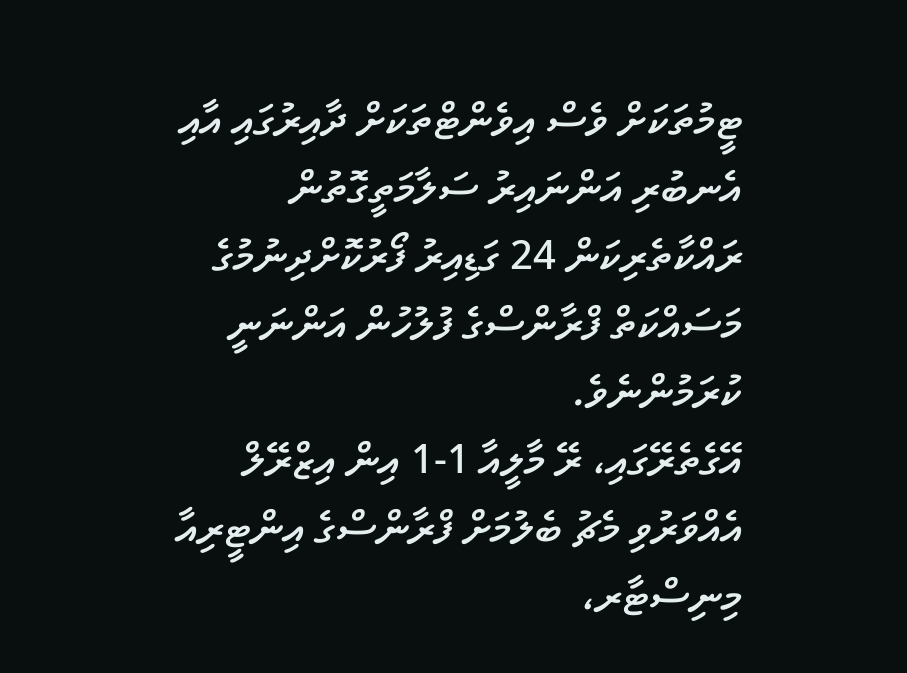ޓީމުތަކަށް ވެސް އިވެންޓްތަކަށް ދާއިރުގައި އާއި އެނބުރި އަންނައިރު ސަލާމަތީގޮތުން ރައްކާތެރިކަން 24 ގަޑިއިރު ފޯރުކޮށްދިނުމުގެ މަސައްކަތް ފްރާންސްގެ ފުލުހުން އަންނަނީ ކުރަމުންނެވެ.
އޭގެތެރޭގައި، ރޭ މާލީއާ 1-1 އިން އިޒްރޭލް އެއްވަރުވި މެޗު ބެލުމަށް ފްރާންސްގެ އިންޓީރިއާ މިނިސްޓާރ،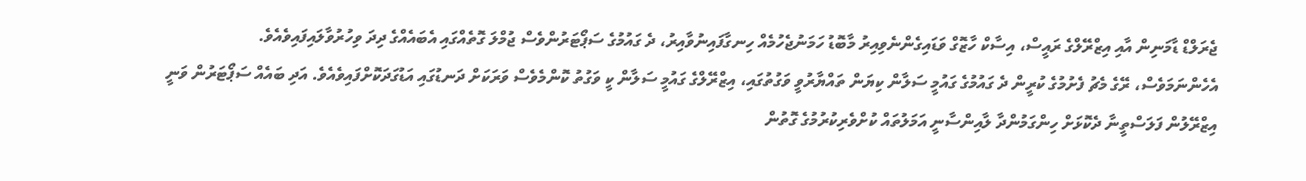ޖެރަލްޑް ޑާމަނިން އާއި އިޒްރޭލްގެ ރައީސް، އިސާކް ހާޒޮގް ވަޑައިގެންނެވިއިރު މާބޮޑު ހަމަނުޖެހުމެއް ހިނގާފައިނުވާއިރު، ދެ ގައުމުގެ ސަޕޯޓަރުންވެސް ޖުމްލަ ގޮތެއްގައި އެބައެއްގެ ދިދަ ވިހުރުވާލައިފައިވެއެވެ.
އެހެންނަމަވެސް، ރޭގެ މެޗު ފެށުމުގެ ކުރީން ދެ ގައުމުގެ ގައުމީ ސަލާން ކިޔަން ތައްޔާރުވީ ވަގުތުގައި، އިޒްރޭލްގެ ގައުމީ ސަލާން ކީ ވަގުތު ކޮންމެވެސް ވަރަކަށް ދަނޑުގައި އަޑުގަދަކޮށްފައިވެއެވެ. އަދި ބައެއް ސަޕޯޓަރުން ވަނީ އިޒްރޭލުން ފަލަސްތީނާ ދެކޮޅަށް ހިންގަމުންދާ ލާއިންސާނީ އަމަލުތައް ކުށްވެރިކުރުމުގެ ގޮތުން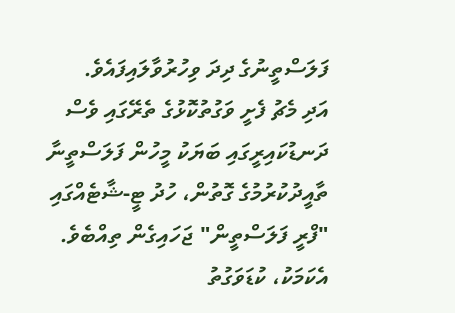ފަލަސްތީނުގެ ދިދަ ވިހުރުވާލައިފައެވެ.
އަދި މެޗު ފެށީ ވަގުތުކޮޅުގެ ތެރޭގައި ވެސް ދަނޑުކައިރީގައި ބަޔަކު މީހުން ފަލަސްތީނާ ތާއީދުކުރުމުގެ ގޮތުން، ހުދު ޓީ-ޝާޓެއްގައި "ފްރީ ފަލަސްތީން" ޖަހައިގެން ތިއްބެވެ. އެކަމަކު، ކުޑަވަގުތު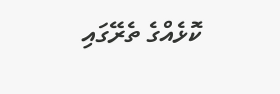ކޮޅެއްގެ ތެރޭގައި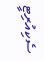ސެކިއުރިޓީ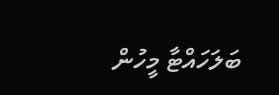ބަލަހައްޓާ މީހުން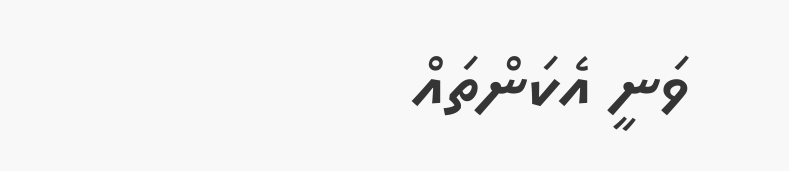ވަނީ އެކަންތައް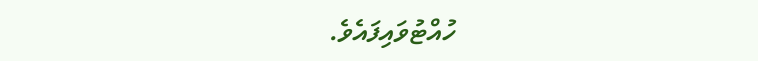ހުއްޓުވައިފައެވެ.